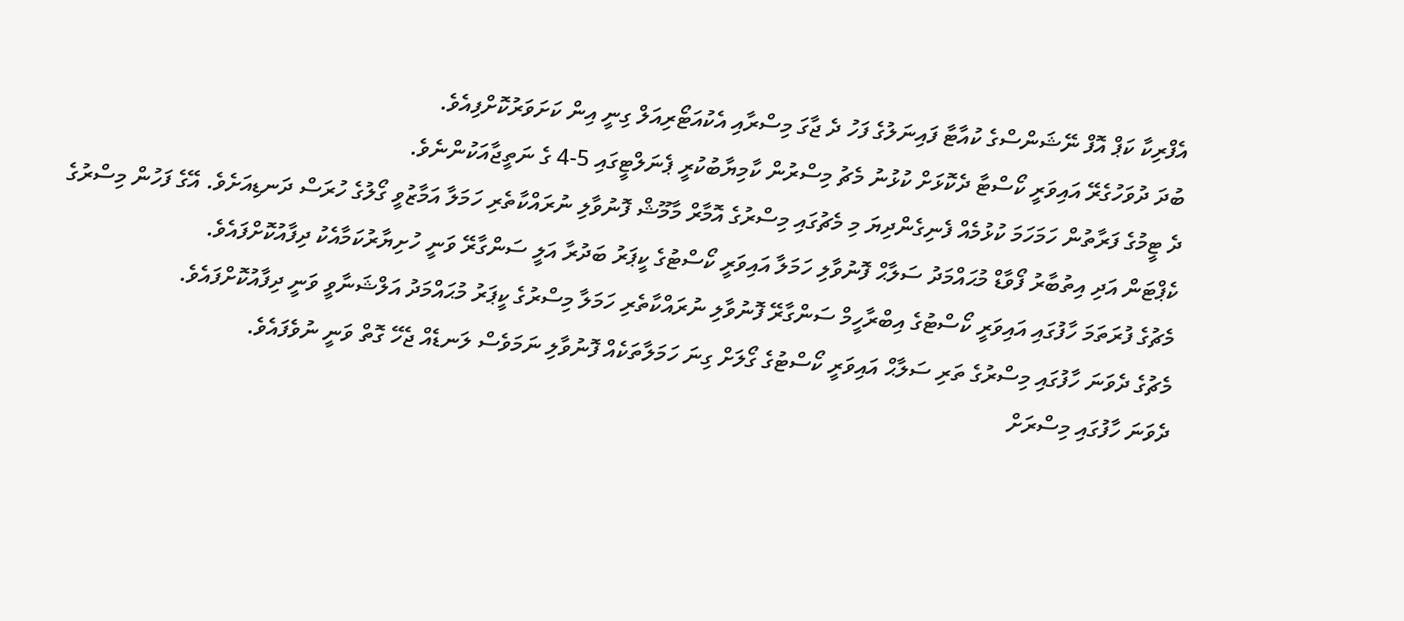އެފްރިކާ ކަޕް އޮފް ނޭޝަންސްގެ ކުއާޓާ ފައިނަލުގެ ފަހު ދެ ޖާގަ މިސްރާއި އެކުއަޓޯރިއަލް ގިނީ އިން ކަށަވަރުކޮށްފިއެވެ.
ބުދަ ދުވަހުގެރޭ އައިވަރީ ކޯސްޓާ ދެކޮޅަށް ކުޅުނު މެޗު މިސްރުން ކާމިޔާބުކުރީ ޕެނަލްޓީގައި 5-4 ގެ ނަތީޖާއަކުންނެވެ.
ދެ ޓީމުގެ ފަރާތުން ހަމަހަމަ ކުޅުމެއް ފެނިގެންދިޔަ މި މެޗުގައި މިސްރުގެ އޮމާރް މާމޫޝް ފޮނުވާލި ނުރައްކާތެރި ހަމަލާ އަމާޒުވީ ގޯލުގެ ހުރަސް ދަނޑިއަށެވެ. އޭގެ ފަހުން މިސްރުގެ ކެޕްޓަން އަދި އިތުބާރު ފޯވާޑް މުޙައްމަދު ސަލާޙް ފޮނުވާލި ހަމަލާ އައިވަރީ ކޯސްޓުގެ ކީޕަރު ބަދުރާ އަލީ ސަންގާރޭ ވަނީ ހުށިޔާރުކަމާއެކު ދިފާއުކޮށްފައެވެ.
މެޗުގެ ފުރަތަމަ ހާފުގައި އައިވަރީ ކޯސްޓުގެ އިބްރާހީމް ސަންގާރޭ ފޮނުވާލި ނުރައްކާތެރި ހަމަލާ މިސްރުގެ ކީޕަރު މުޙައްމަދު އަލްޝަނާވީ ވަނީ ދިފާއުކޮށްފައެވެ.
މެޗުގެ ދެވަނަ ހާފުގައި މިސްރުގެ ތަރި ސަލާޙް އައިވަރީ ކޯސްޓުގެ ގޯލަށް ގިނަ ހަމަލާތަކެއް ފޮނުވާލި ނަމަވެސް ލަނޑެއް ޖެހޭ ގޮތް ވަނީ ނުވެފައެވެ.
ދެވަނަ ހާފުގައި މިސްރަށް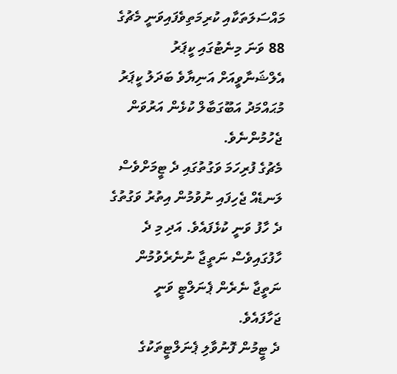މައްސަލަތަކާއި ކުރިމަތިވެފައިވަނީ މެޗުގެ 88 ވަނަ މިނެޓުގައި ކީޕަރު އެލްޝަނާވީއަށް އަނިޔާވެ ބަދަލު ކީޕަރު މުޙައްމަދު އަބޫގަބާލް ކުޅެން އަރުވަން ޖެހުމުންނެވެ.
މެޗުގެ ފުރިހަމަ ވަގުތުގައި ދެ ޓީމަށްވެސް ލަނޑެއް ޖެހިފައި ނުވުމުން އިތުރު ވަގުތުގެ ދެ ހާފު ވަނީ ކުޅެފައެވެ. އަދި މި ދެ ހާފުގައިވެސް ނަތީޖާ ނުނެރެވުމުން ނަތީޖާ ނެރެން ޕެނަލްޓީ ވަނީ ޖަހާފައެވެ.
ދެ ޓީމުން ފޮނުވާލި ޕެނަލްޓީތަކުގެ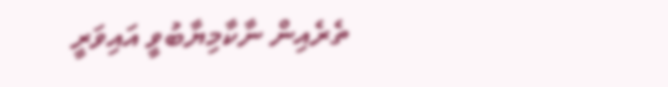ތެރެއިން ނާކާމިޔާބުވީ އައިވަރީ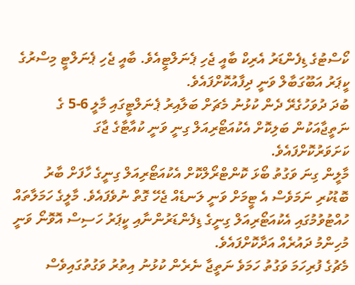ކޯސްޓުގެ ޑިފެންޑަރު އެރިކް ބާއީ ޖެހި ޕެނަލްޓީއެވެ. ބާއީ ޖެހި ޕެނަލްޓީ މިސްރުގެ ކީޕަރު އަބޫގަބާލް ވަނީ ދިފާއުކޮށްފައެވެ.
ބުދަ ދުވަހުގެރޭ ދެން ކުޅުނު މެޗަށް ބަލާއިރު ޕެނަލްޓީގައި މާލީ 6-5 ގެ ނަތީޖާއަކުން ބަލިކޮށް އެކުއަޓޯރިއަލް ގިނީ ވަނީ ކުއާޓާގެ ޖާގަ ކަށަވަރުކޮށްފައެވެ.
މާލީން ގިނަ ވަގުތު ބޯޅަ ކޮންޓްރޯލްކޮށް އެކުއަޓޯރިއަލް ގިނީގެ ހާފަށް ބާރު ބޮޑުކުރި ނަމަވެސް އެ ޓީމަށް ވަނީ ލަނޑެއް ޖެހޭ ގޮތް ނުވެފައެވެ. މާލީގެ ހަމަލާތައް ހުއްޓުވުމުގައި އެކުއަޓޯރިއަލް ގިނީގެ ޑިފެންޑަރުންނާއި ކީޕަރު ހަސިސް އޮވޮނޯ ވަނީ މުހިންމު ދައުރެއް އަދާކޮށްފައެވެ.
މެޗުގެ ފުރިހަމަ ވަގުތު ހަމަވެ ނަތީޖާ ނެރެން ކުޅުނު އިތުރު ވަގުތުގައިވެސް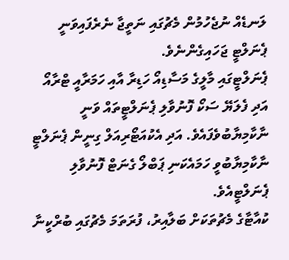ލަނޑެއް ނުޖެހުމުން މެޗުގައި ނަތީޖާ ނެރެފައިވަނީ ޕެނަލްޓީ ޖަހައިގެންނެވެ.
ޕެނަލްޓީގައި މާލީގެ މަސާޑިއޯ ހަޑިރާ އާއި ހަމަރާއީ ޓްރާއޯ އަދި ފެލަޔޭ ސަކޯ ފޮނުވާލި ޕެނަލްޓީތައް ވަނީ ނާކާމިޔާބުވެފައެވެ. އަދި އެކުއަޓޯރިއަލް ގިނީން ޕެނަލްޓީ ނާކާމިޔާބުވީ ހަމައެކަނި ޕަބްލޯ ގެނަޓް ފޮނުވާލި ޕެނަލްޓީއެވެ.
ކުއާޓާގެ މެޗުތަކަށް ބަލާއިރު، ފުރަތަމަ މެޗުގައި ބުރްކީނާ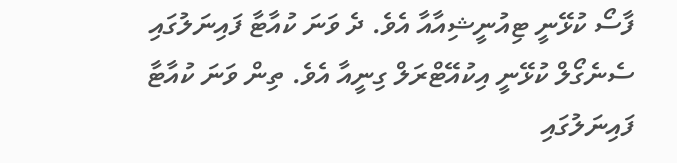ފާސޯ ކުޅޭނީ ޓިއުނީޝިއާއާ އެވެ. ދެ ވަނަ ކުއާޓާ ފައިނަލުގައި ސެނެގޯލް ކުޅޭނީ އިކުއޭޓްރަލް ގިނީއާ އެވެ. ތިން ވަނަ ކުއާޓާ ފައިނަލުގައި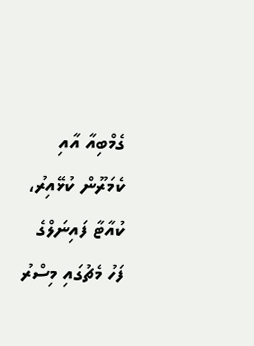ގެމްބިއާ އާއި ކެމަރޫން ކުޅޭއިރު، ކުއާޓާ ފައިނަލްގެ ފަހު މެޗުގައި މިސްރު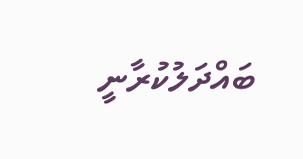ބައްދަލުކުރާނީ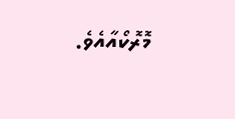މޮރޮކޯއާއެވެ.